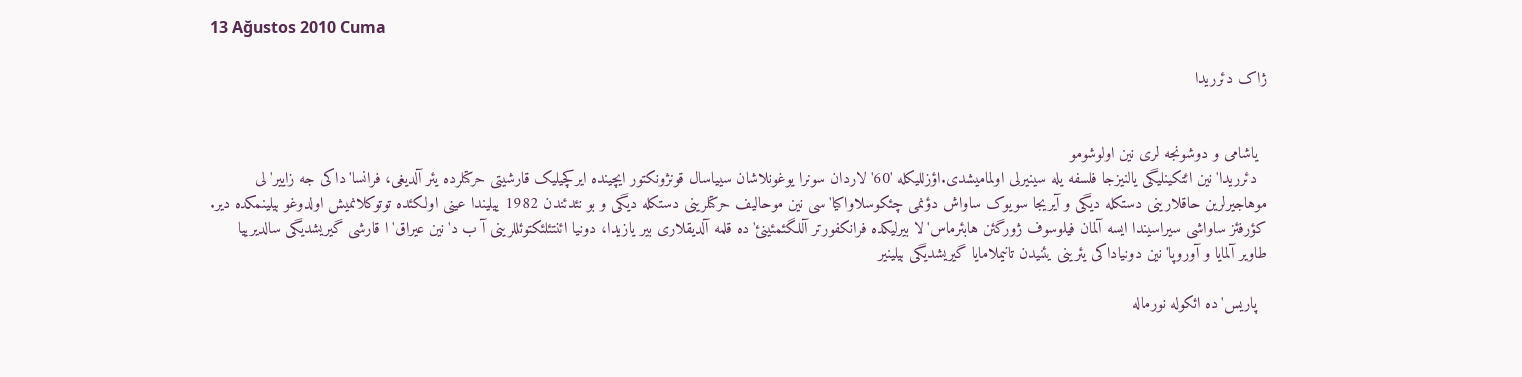13 Ağustos 2010 Cuma

ژاک دئرریدا


  یاشامی و دوشونجه لری نین اولوشومو
  دئرریدا'نین ائتکینلیگی یالنیزجا فلسفه یله سینیرلی اولمامیشدی.اؤزللیکله '60'لاردان سونرا یوغونلاشان سییاسال قونژونکتور ایچینده ایرکچیلیک قارشیتی حرکتلرده یئر آلدیغی، فرانسا'داکی جه زاییر'لی موهاجیرلرین حاقلارینی دستکله دیگی و آیریجا سویوک ساواش دؤنمی چئکوسلاواکیا'سی نین موحالیف حرکتلرینی دستکله دیگی و بو نئدئندن 1982 ییلیندا عینی اولکئده توتوکلانمیش اولدوغو بیلینمکده دیر. کؤرفئز ساواشی سیراسیندا ایسه آلمان فیلوسوف ژورگئن هابئرماس'لا بیرلیکده فرانکفورتر آللگئمئینئ'ده قلمه آلدیقلاری بیر یازیدا، دونیا ائنتئلئکتوئللرینی آ ب د'نین عیراق'ا قارشی گیریشدیگی سالدیرییا طاویر آلمایا و آوروپا'نین دونیاداکی یئرینی یئنیدن تانیملامایا گیریشدیگی بیلینیر

  پاریس'ده ائکوله نورماله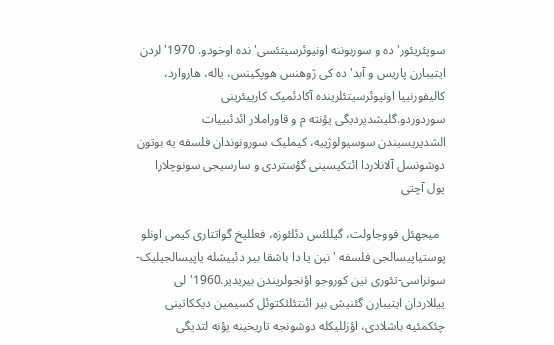سوپئریئور'ده و سوربوننه اونیوئرسیتئسی'نده اوخودو. 1970'لردن ایتیبارن پاریس و آبد'ده کی ژوهنس هوپکینس، یاله، هاروارد، کالیفورنییا اونیوئرسیتئلرینده آکادئمیک کارییئرینی سوردوردو.گلیشدیردیگی یؤنته م و قاوراملار ائدئبییات الشدیریسیندن سوسیولوژییه، کیملیک سورونوندان فلسفه یه بوتون دوشونسل آلانلاردا ائتکیسینی گؤستردی و سارسیجی سونوچلارا یول آچتی

  میجهئل فووجاولت، گیللئس دئلئوزه، فعللیخ گواتتاری کیمی اونلو پوستیاپیسالجی فلسفه ' نین یا دا باشقا بیر دئییشله یاپیسالجیلیک-سونراسی-تئوری نین کوروجو اؤنجولریندن بیریدیر.1960'لی ییللاردان ایتیبارن گئنیش بیر ائنتئلئکتوئل کسیمین دیککاتینی چئکمئیه باشلادی، اؤزللیکله دوشونجه تاریخینه یؤنه لتدیگی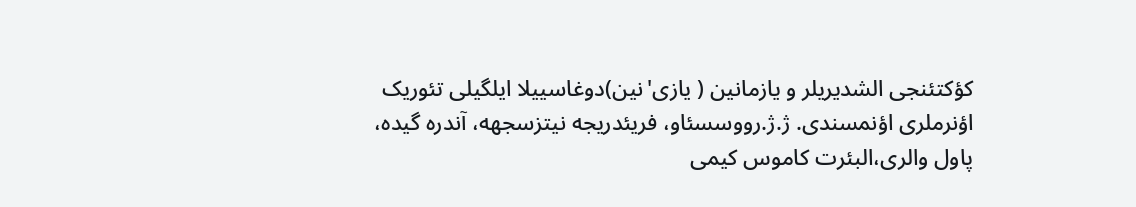کؤکتئنجی الشدیریلر و یازمانین ( یازی'نین)دوغاسییلا ایلگیلی تئوریک اؤنرملری اؤنمسندی. ژ.ژ.رووسسئاو، فریئدریجه نیتزسجهه، آندره گیده، پاول والری،البئرت کاموس کیمی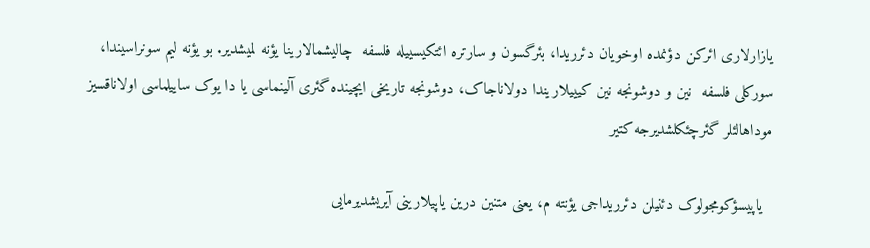یازارلاری ائرکن دؤنمده اوخویان دئرریدا، بئرگسون و سارتره ائتکیسییله فلسفه  چالیشمالارینا یؤنه لمیشدیر. بو یؤنه لیم سونراسیندا، سورکلی فلسفه  نین و دوشونجه نین کیییلاریندا دولاناجاک، دوشونجه تاریخی ایچینده گئری آلینماسی یا دا یوک ساییلماسی اولاناقسیز موداهالئلر گئرچئکلشدیرجه کتیر

  یاپیسؤکومجولوک دئنیلن دئرریداجی یؤنته م، یعنی متنین درین یاپیلارینی آیریشدیرمایی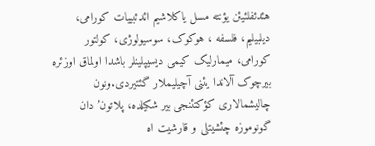هئدئفلئیئن یؤنته مسل یاکلاشیم ائدئبییات کورامی، دیلبیلیم، فلسفه ، هوکوک، سوسیولوژی، کولتور کورامی، میمارلیک کیمی دیسیپلینلر باشدا اولماق اوزئره بیرچوک آلاندا یئنی آچیلیملار گئتیردی.ونون چالیشمالاری کؤکتئنجی بیر شکیلده، پلاتون’دان گونوموزه چئشیتلی و قارشیت اه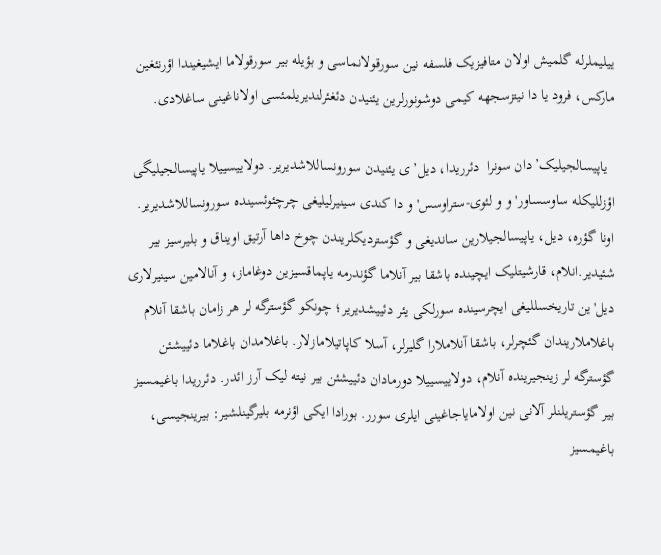ییلیملرله گلمیش اولان متافیزیک فلسفه نین سورقولانماسی و بؤیله بیر سورقولاما ایشیغیندا اؤرنئغین مارکس، فرود یا دا نیتزسجهه کیمی دوشونورلرین یئنیدن دئغئرلندیریلمئسی اولاناغینی ساغلادی.

  یاپیسالجیلیک’دان سونرا  دئرریدا، دیل’ی یئنیدن سورونساللاشدیریر. دولاییسییلا یاپیسالجیلیگی اؤزللیکله ساوسساور'و و لئوی-ستراوسس'و دا کندی سینیرلیلیغی چرچئوئسینده سورونساللاشدیریر. اونا گؤره، دیل، یاپیسالجیلارین ساندیغی و گؤستردیکلریندن چوخ داها آرتیق اویناق و بلیرسیز بیر شئیدیر.انلام، قارشیتلیک ایچینده باشقا بیر آنلاما گؤندرمه یاپماقسیزین دوغاماز، و آنالامین سینیرلاری دیل'ین تاریخسللیغی ایچرسینده سورلکی یئر دئییشدیریر؛ چونکو گؤسترگه لر هر زامان باشقا آنلام باغلاملاریندان گئچرلر، باشقا آنلاملارا گلیرلر، آسلا کاپاتیلامازلار. باغلامدان باغلاما دئییشئن گؤسترگه لر زینجیرینده آنلام، دولاییسییلا دورمادان دئییشئن بیر نیته لیک آرز ائدر. دئرریدا باغیمسیز بیر گؤستریلنلر آلانی نین اولامایاجاغینی ایلری سورر. بورادا ایکی اؤنرمه بلیرگینلشیر: بیرینجیسی، باغیمسیز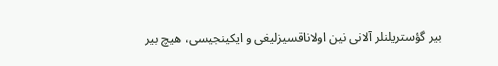بیر گؤستریلنلر آلانی نین اولاناقسیزلیغی و ایکینجیسی، هیچ بیر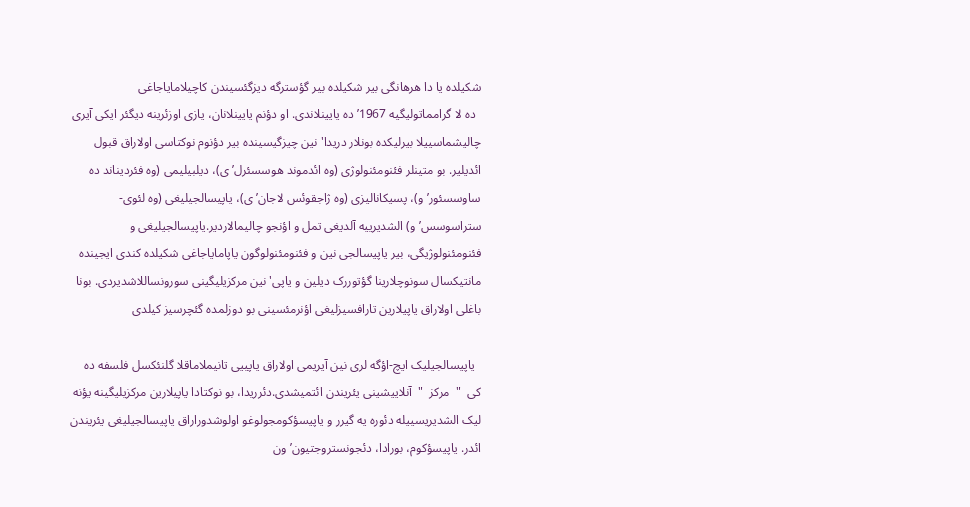شکیلده یا دا هرهانگی بیر شکیلده بیر گؤسترگه دیزگئسیندن کاچیلامایاجاغی
  ده لا گرامماتولیگیه 1967’ده یایینلاندی. او دؤنم یایینلانان، یازی اوزئرینه دیگئر ایکی آیری چالیشماسییلا بیرلیکده بونلار دریدا'نین چیزگیسینده بیر دؤنوم نوکتاسی اولاراق قبول ائدیلیر. بو متینلر فئنومئنولوژی (وه ائدموند هوسسئرل’ی)، دیلبیلیمی (وه فئردیناند ده ساوسسئور’و)، پسیکانالیزی (وه ژاجقوئس لاجان’ی)، یاپیسالجیلیغی (وه لئوی-ستراسوسس’و) الشدیرییه آلدیغی تمل و اؤنجو چالیمالاردیر.یاپیسالجیلیغی و فئنومئنولوژیگی، بیر یاپیسالجی نین و فئنومئنولوگون یاپامایاجاغی شکیلده کندی ایجینده مانتیکسال سونوچلارینا گؤتوررک دیلین و یاپی'نین مرکزیلیگینی سورونساللاشدیردی. بونا باغلی اولاراق یاپیلارین تارافسیزلیغی اؤنرمئسینی بو دوزلمده گئچرسیز کیلدی

  یاپیسالجیلیک ایچ-اؤگه لری نین آیریمی اولاراق یاپییی تانیملاماقلا گلنئکسل فلسفه ده کی  "  مرکز  "  آنلاییشینی یئریندن ائتمیشدی.دئرریدا، بو نوکتادا یاپیلارین مرکزیلیگینه یؤنه لیک الشدیریسییله دئوره یه گیرر و یاپیسؤکومجولوغو اولوشدوراراق یاپیسالجیلیغی یئریندن ائدر. یاپیسؤکوم، بورادا، دئجونستروجتیون’ون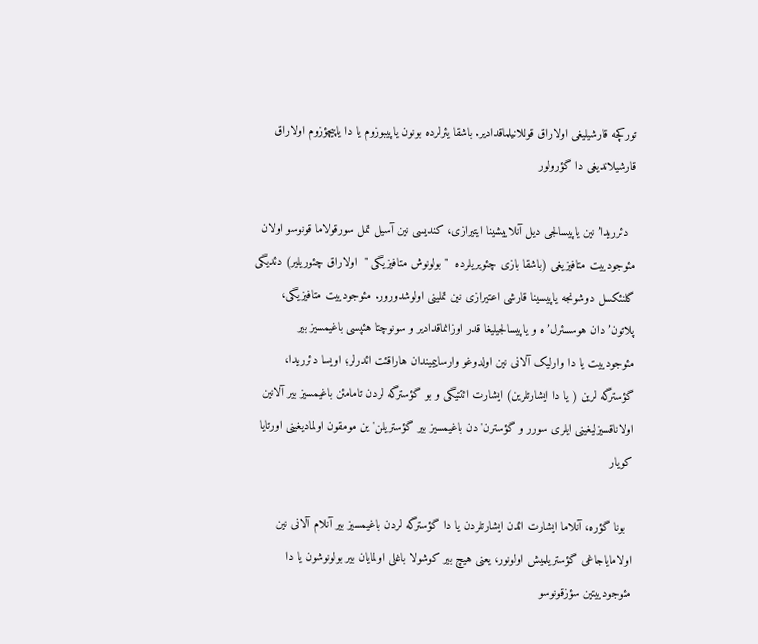تورکچه قارشیلیغی اولاراق قوللانیلماقدادیر. باشقا یئرلرده بونون یاپیبوزوم یا دا یاپیچؤزوم اولاراق قارشیلاندیغی دا گؤرولور

  دئرریدا’نین یاپیسالجی دیل آنلاییشینا ایتیرازی، کندیسی نین آسیل تمل سورقولاما قونوسو اولان مئوجودییت متافیزیغی (باشقا بازی چئویریلرده  " بولونوش متافیزیگی "  اولاراق چئوریلیر) دئدیگی گلنئکسل دوشونجه یاپیسینا قارشی اعتیرازی نین تملینی اولوشدورور. مئوجودییت متافیزیگی، پلاتون’دان هوسسئرل’ه و یاپیسالجیلیغا قدر اوزانماقدادیر و سونوچتا هئپسی باغیمسیز بیر مئوجودییت یا دا وارلیک آلانی نین اولدوغو وارساییمیندان هاراقئت ائدرلر؛ اویسا دئرریدا، گؤسترگه لرین ( یا دا ایشارتلرین) ایشارت ائتتیگی و بو گؤسترگه لردن تامامئن باغیمسیز بیر آلانین اولاناقسیزلیغینی ایلری سورر و گؤسترن'دن باغیمسیز بیر گؤستریلن'ین مومقون اولمادیغینی اورتایا کویار

  بونا گؤره، آنلاما ایشارت ائدن ایشارتلردن یا دا گؤسترگه لردن باغیمسیز بیر آنلام آلانی نین اولامایاجاغی گؤستریلمیش اولونور، یعنی هیچ بیر کوشولا باغلی اولمایان بیر بولونوشون یا دا مئوجودییتین سؤزقونوسو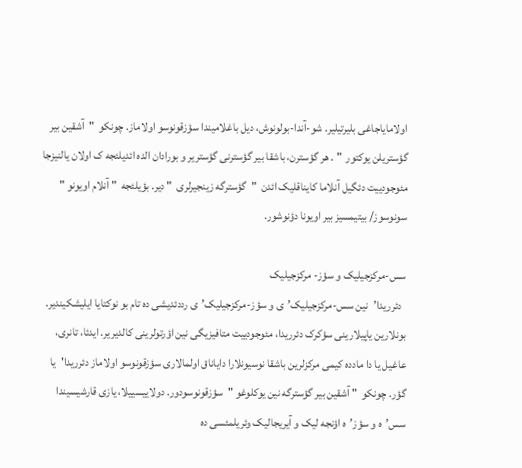اولامایاجاغی بلیرتیلیر. شو-آندا-بولونوش، دیل باغلامیندا سؤزقونوسو اولاماز. چونکو  "  آشقین بیر گؤستریلن یوکتور  " . هر گؤسترن، باشقا بیر گؤسترنی گؤستریر و بورادان الده ائدیلئجه ک اولان یالنیزجا مئوجودییت دئگیل آنلاما کایناقلیک ائدن  "  گؤسترگه زینجیرلری  " دیر. بؤیلئجه  " آنلام اویونو "  سونوسوز/ بیتیمسیز بیر اویونا دؤنوشور.

سس-مرکزجیلیک و سؤز- مرکزجیلیک
  دئرریدا’نین سس-مرکزجیلیک’ی و سؤز-مرکزجیلیک’ی رددئدیشی ده تام بو نوکتایا ایلیشکیندیر. بونلارین یاپیلارینی سؤکرک دئرریدا، مئوجودییت متافیزیگی نین اؤرتولرینی کالدیریر. ایدئا، تانری، عاغیل یا دا مادده کیمی مرکزلرین باشقا نوسیونلارا دایاناق اولمالاری سؤزقونوسو اولاماز دئرریدا'یا گؤر. چونکو  " آشقین بیر گؤسترگه نین یوکلوغو "  سؤزقونوسودور. دولاییسییلا، یازی قارشیسیندا سس’ه و سؤز’ه اؤنجه لیک و آیریجالیک وئریلمئسی ده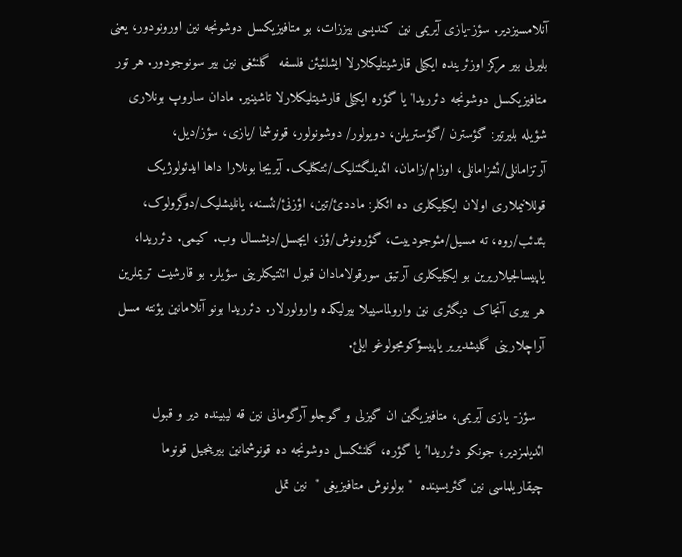آنلامسیزدیر. سؤز-یازی آیریمی نین کندیسی بیززات، بو متافیزیکسل دوشونجه نین اورونودور، یعنی بلیرلی بیر مرکز اوزئرینده ایکیلی قارشیتلیکلارلا ایشلئیئن فلسفه  گلنئغی نین بیر سونوجودور. هر تور متافیزیکسل دوشونجه دئرریدا'یا گؤره ایکیلی قارشیتلیکلارلا تاشینیر. مادان ساروپ بونلاری شؤیله بلیرتیر: گؤسترن /گؤستریلن، دویولور/ دوشونولور، قونوشما /یازی، سؤز/دیل، آرتزامانلی/ئشزامانلی، اوزام/زامان، ائدیلگئنلیک/ئتکنلیک. آیریجا بونلارا داها ایدئولوژیک قوللانیملاری اولان ایکیلیکلری ده ائکلر: ماددئ/تین، اؤزنئ/نئسنه، یانلیشلیک/دوگرولوک، بئدئب/روه، ته مسیل/مئوجودییت، گؤرونوش/ؤز، ایچسل/دیشسال وب. کیمی. دئرریدا، یاپیسالجیلاریرین بو ایکیلیکلری آرتیق سورقولامادان قبول ائتتیکلرینی سؤیلر. بو قارشیت تریملرین هر بیری آنجاک دیگئری نین وارولماسییلا بیرلیکده وارولورلار. دئرریدا بونو آنلامانین یؤنته مسل آراچلارینی گلیشدیریر یاپیسؤکومجولوغو ایلئ.

  سؤز- یازی آیریمی، متافیزیگین ان گیزلی و گوجلو آرگومانی نین قه لیبینده دیر و قبول ائدیلمزدیر؛ جونکو دئرریدا’یا گؤره، گلنئکسل دوشونجه ده قونوشمانین بیرینجیل قونوما چیقاریلماسی نین گئریسینده  " بولونوش متافیزیغی "  نین تمل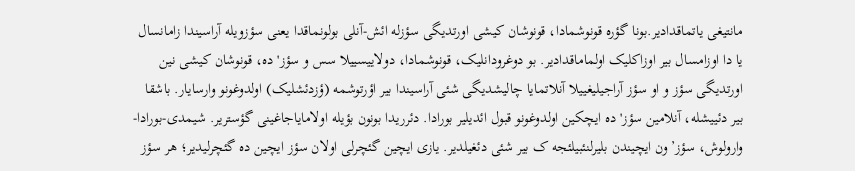مانتیغی یاتماقدادیر.بونا گؤره قونوشمادا، قونوشان کیشی اورتدیگی سؤزله ائش-آنلی بولونماقدا یعنی سؤزویله آراسیندا زامانسال یا دا اوزامسال بیر اوزاکلیک اولماماقدادیر. بو دوغرودانلیک، قونوشمادا، دولاییسییلا سس و سؤز'ده، قونوشان کیشی نین اورتدیگی سؤز و او سؤز آراجیلیغییلا آنلاتمایا چالیشدیگی شئی آراسیندا بیر اؤرتوشمه (ؤزدئشلیک) اولدوغونو وارسایار. باشقا بیر دئییشله، آنلامین سؤز'ده ایچکین اولدوغونو قبول ائدیلیر بورادا. دئرریدا بونون بؤیله اولامایاجاغینی گؤستریر. شیمدی-بورادا-وارولوش، سؤز’ون ایچیندن بلیرلنئبیلئجه ک بیر شئی دئغیلدیر. یازی ایچین گئچرلی اولان سؤز ایچین ده گئچرلیدیر؛ هر سؤز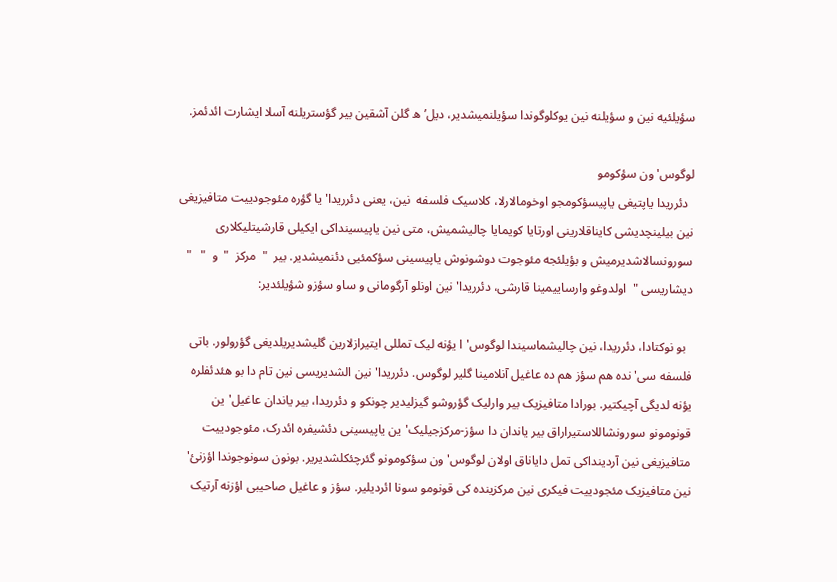سؤیلئیه نین و سؤیلنه نین یوکلوگوندا سؤیلنمیشدیر، دیل’ه گلن آشقین بیر گؤستریلنه آسلا ایشارت ائدئمز.

لوگوس'ون سؤکومو
  دئرریدا یاپتیغی یاپیسؤکومجو اوخومالارلا، کلاسیک فلسفه  نین، یعنی دئرریدا'یا گؤره مئوجودییت متافیزیغی نین بیلینچدیشی کایناقلارینی اورتایا کویمایا چالیشمیش، متی نین یاپیسینداکی ایکیلی قارشیتلیکلاری سورونسالاشدیرمیش و بؤیلئجه مئوجوت دوشونوش یاپیسینی سؤکمئیی دئنمیشدیر. بیر  "  مرکز  "  و  "   " دیشاریسی "  اولدوغو وارساییمینا قارشی، دئرریدا' نین اونلو آرگومانی و ساو سؤزو شؤیلئدیر:

  بو نوکتادا، دئرریدا، نین چالیشماسیندا لوگوس'ا یؤنه لیک تمللی ایتیرازلارین گلیشدیریلدیغی گؤرولور. باتی فلسفه سی'نده هم سؤز هم ده عاغیل آنلامینا گلیر لوگوس. دئرریدا'نین الشدیریسی نین تام دا بو هئدئفلره یؤنه لدیگی آچیکتیر. بورادا متافیزیک بیر وارلیک گؤروشو گیزلیدیر چونکو و دئرریدا، بیر یاندان عاغیل'ین قونومونو سورونشاللاستیراراق بیر یاندان دا سؤز-مرکزجیلیک'ین یاپیسینی دئشیفره ائدرک، مئوجودییت متافیزیغی نین آردینداکی تمل دایاناق اولان لوگوس'ون سؤکومونو گئرچئکلشدیریر. بونون سونوجوندا اؤزنئ' نین متافیزیک مئجودییت فیکری نین مرکزینده کی قونومو سونا ائردیلیر. سؤز و عاغیل صاحیبی اؤزنه آرتیک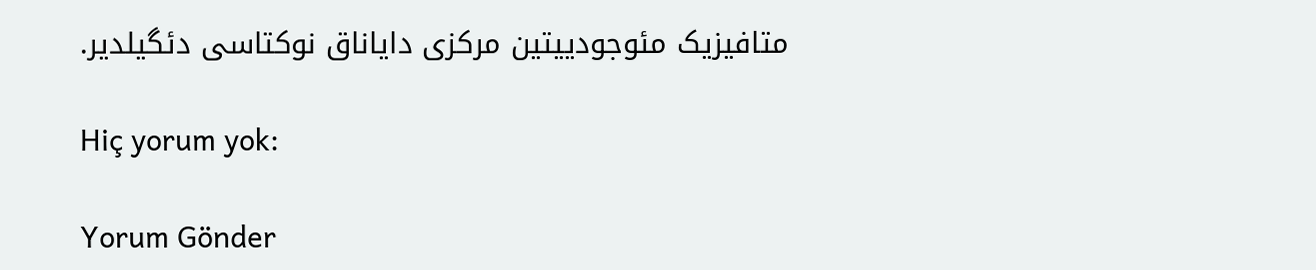متافیزیک مئوجودییتین مرکزی دایاناق نوکتاسی دئگیلدیر.

Hiç yorum yok:

Yorum Gönder